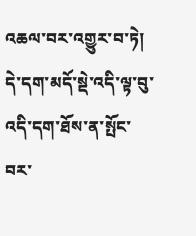འཆལ་བར་འགྱུར་བ་ཏེ། དེ་དག་མདོ་སྡེ་འདི་ལྟ་བུ་འདི་དག་ཐོས་ན་སྤོང་བར་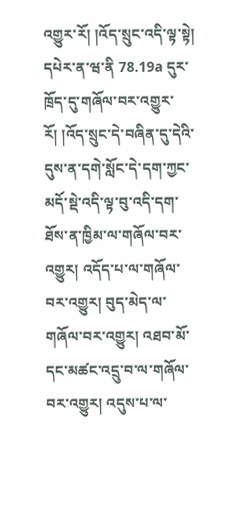འགྱུར་རོ། །འོད་སྲུང་འདི་ལྟ་སྟེ། དཔེར་ན་ཝ་ནི 78.19a དུར་ཁྲོད་དུ་གཞོལ་བར་འགྱུར་རོ། །འོད་སྲུང་དེ་བཞིན་དུ་དེའི་དུས་ན་དགེ་སློང་དེ་དག་ཀྱང་མདོ་སྡེ་འདི་ལྟ་བུ་འདི་དག་ཐོས་ན་ཁྱིམ་ལ་གཞོལ་བར་འགྱུར། འདོད་པ་ལ་གཞོལ་བར་འགྱུར། བུད་མེད་ལ་གཞོལ་བར་འགྱུར། འཐབ་མོ་དང་མཚང་འདྲུ་བ་ལ་གཞོལ་བར་འགྱུར། འདུས་པ་ལ་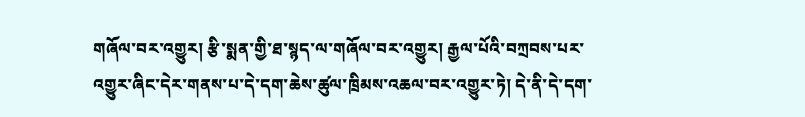གཞོལ་བར་འགྱུར། རྩི་སྨན་གྱི་ཐ་སྙད་ལ་གཞོལ་བར་འགྱུར། རྒྱལ་པོའི་བཀྲབས་པར་འགྱུར་ཞིང་དེར་གནས་པ་དེ་དག་ཆེས་ཚུལ་ཁྲིམས་འཆལ་བར་འགྱུར་ཏེ། དེ་ནི་དེ་དག་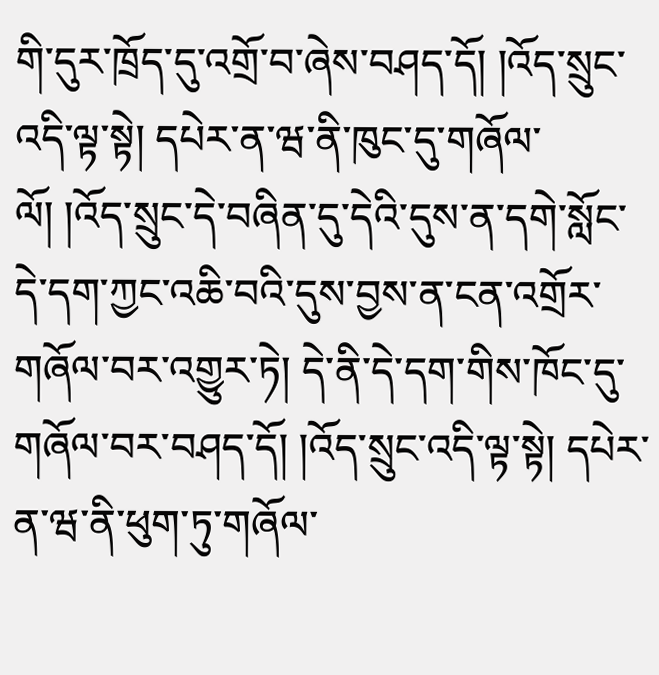གི་དུར་ཁྲོད་དུ་འགྲོ་བ་ཞེས་བཤད་དོ། །འོད་སྲུང་འདི་ལྟ་སྟེ། དཔེར་ན་ཝ་ནི་ཁུང་དུ་གཞོལ་ལོ། །འོད་སྲུང་དེ་བཞིན་དུ་དེའི་དུས་ན་དགེ་སློང་དེ་དག་ཀྱང་འཆི་བའི་དུས་བྱས་ན་ངན་འགྲོར་གཞོལ་བར་འགྱུར་ཏེ། དེ་ནི་དེ་དག་གིས་ཁོང་དུ་གཞོལ་བར་བཤད་དོ། །འོད་སྲུང་འདི་ལྟ་སྟེ། དཔེར་ན་ཝ་ནི་ཕུག་ཏུ་གཞོལ་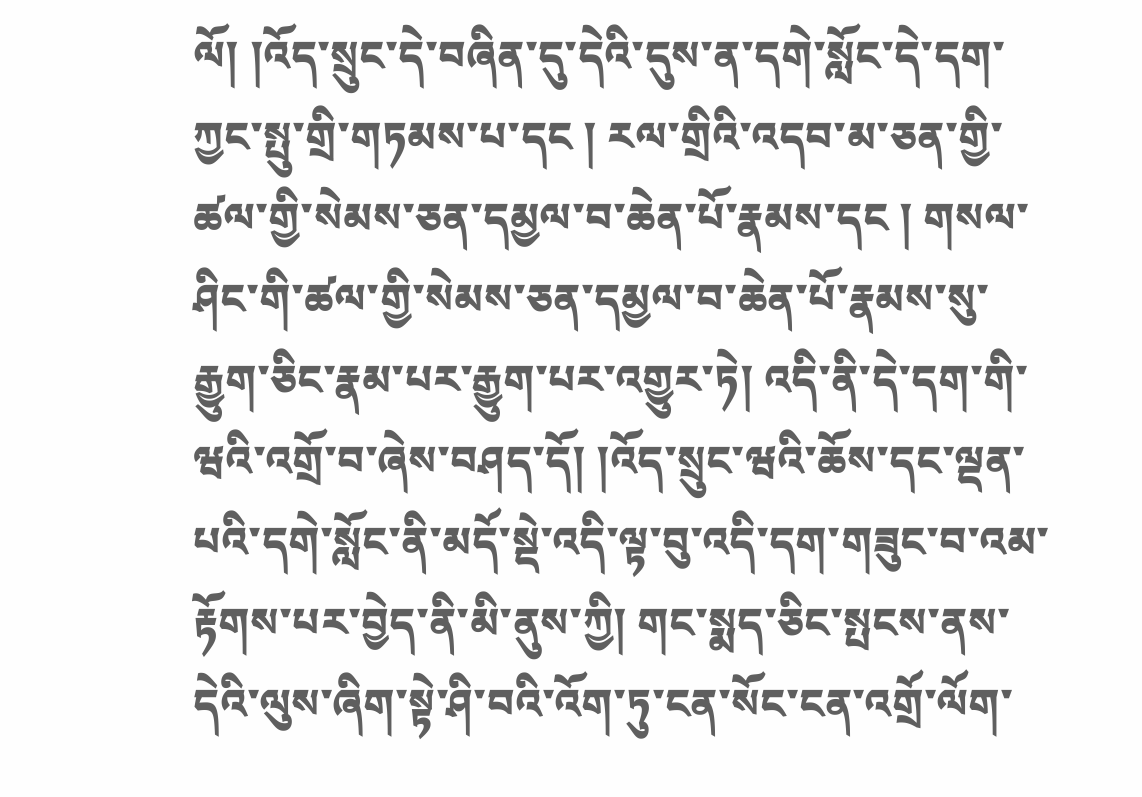ལོ། །འོད་སྲུང་དེ་བཞིན་དུ་དེའི་དུས་ན་དགེ་སློང་དེ་དག་ཀྱང་སྤུ་གྲི་གཏམས་པ་དང ། རལ་གྲིའི་འདབ་མ་ཅན་གྱི་ཚལ་གྱི་སེམས་ཅན་དམྱལ་བ་ཆེན་པོ་རྣམས་དང ། གསལ་ཤིང་གི་ཚལ་གྱི་སེམས་ཅན་དམྱལ་བ་ཆེན་པོ་རྣམས་སུ་རྒྱུག་ཅིང་རྣམ་པར་རྒྱུག་པར་འགྱུར་ཏེ། འདི་ནི་དེ་དག་གི་ཝའི་འགྲོ་བ་ཞེས་བཤད་དོ། །འོད་སྲུང་ཝའི་ཆོས་དང་ལྡན་པའི་དགེ་སློང་ནི་མདོ་སྡེ་འདི་ལྟ་བུ་འདི་དག་གཟུང་བ་འམ་རྟོགས་པར་བྱེད་ནི་མི་ནུས་ཀྱི། གང་སྨད་ཅིང་སྤངས་ནས་དེའི་ལུས་ཞིག་སྟེ་ཤི་བའི་འོག་ཏུ་ངན་སོང་ངན་འགྲོ་ལོག་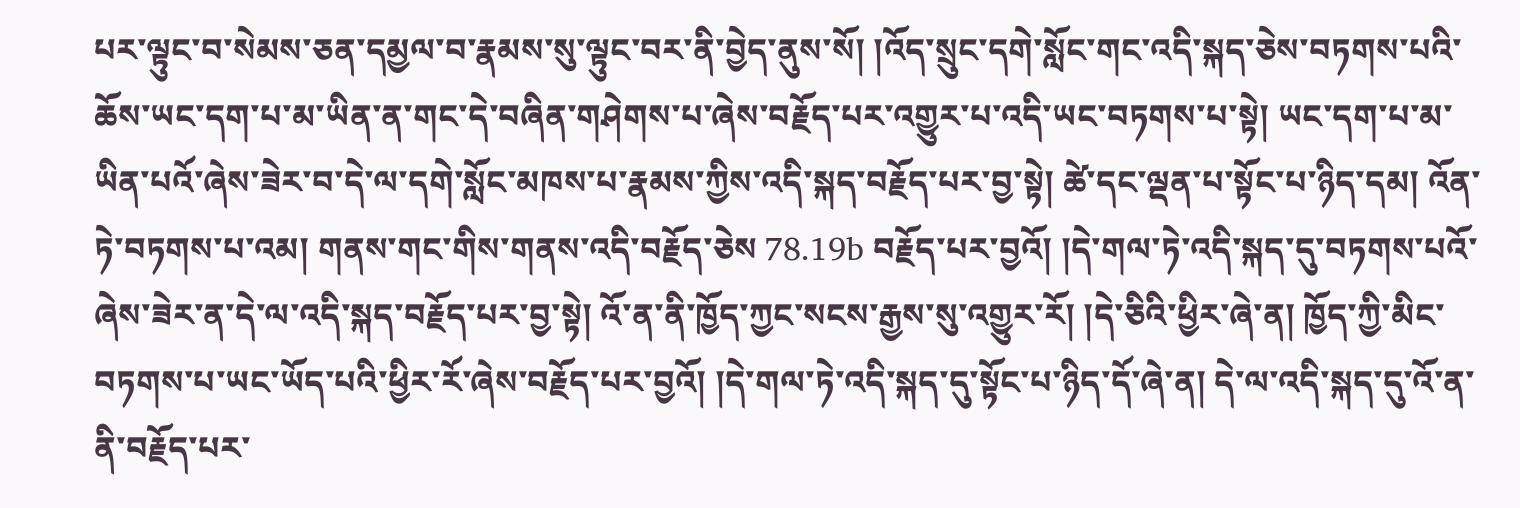པར་ལྟུང་བ་སེམས་ཅན་དམྱལ་བ་རྣམས་སུ་ལྟུང་བར་ནི་བྱེད་ནུས་སོ། །འོད་སྲུང་དགེ་སློང་གང་འདི་སྐད་ཅེས་བཏགས་པའི་ཆོས་ཡང་དག་པ་མ་ཡིན་ན་གང་དེ་བཞིན་གཤེགས་པ་ཞེས་བརྗོད་པར་འགྱུར་པ་འདི་ཡང་བཏགས་པ་སྟེ། ཡང་དག་པ་མ་ཡིན་པའོ་ཞེས་ཟེར་བ་དེ་ལ་དགེ་སློང་མཁས་པ་རྣམས་ཀྱིས་འདི་སྐད་བརྗོད་པར་བྱ་སྟེ། ཚེ་དང་ལྡན་པ་སྟོང་པ་ཉིད་དམ། འོན་ཏེ་བཏགས་པ་འམ། གནས་གང་གིས་གནས་འདི་བརྗོད་ཅེས 78.19b བརྗོད་པར་བྱའོ། །དེ་གལ་ཏེ་འདི་སྐད་དུ་བཏགས་པའོ་ཞེས་ཟེར་ན་དེ་ལ་འདི་སྐད་བརྗོད་པར་བྱ་སྟེ། འོ་ན་ནི་ཁྱོད་ཀྱང་སངས་རྒྱས་སུ་འགྱུར་རོ། །དེ་ཅིའི་ཕྱིར་ཞེ་ན། ཁྱོད་ཀྱི་མིང་བཏགས་པ་ཡང་ཡོད་པའི་ཕྱིར་རོ་ཞེས་བརྗོད་པར་བྱའོ། །དེ་གལ་ཏེ་འདི་སྐད་དུ་སྟོང་པ་ཉིད་དོ་ཞེ་ན། དེ་ལ་འདི་སྐད་དུ་འོ་ན་ནི་བརྗོད་པར་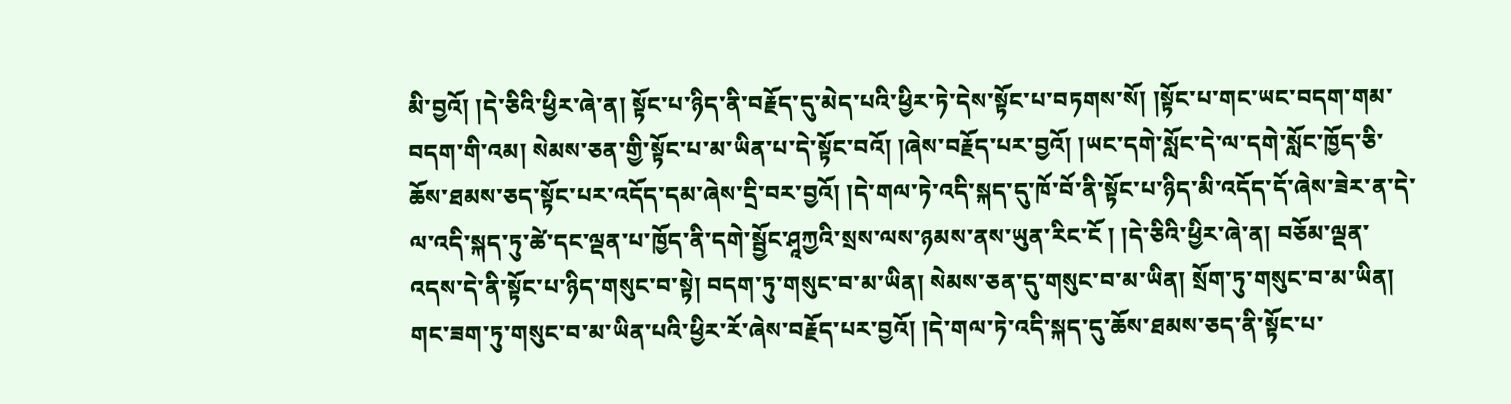མི་བྱའོ། །དེ་ཅིའི་ཕྱིར་ཞེ་ན། སྟོང་པ་ཉིད་ནི་བརྗོད་དུ་མེད་པའི་ཕྱིར་ཏེ་དེས་སྟོང་པ་བཏགས་སོ། །སྟོང་པ་གང་ཡང་བདག་གམ་བདག་གི་འམ། སེམས་ཅན་གྱི་སྟོང་པ་མ་ཡིན་པ་དེ་སྟོང་བའོ། །ཞེས་བརྗོད་པར་བྱའོ། །ཡང་དགེ་སློང་དེ་ལ་དགེ་སློང་ཁྱོད་ཅི་ཆོས་ཐམས་ཅད་སྟོང་པར་འདོད་དམ་ཞེས་དྲི་བར་བྱའོ། །དེ་གལ་ཏེ་འདི་སྐད་དུ་ཁོ་བོ་ནི་སྟོང་པ་ཉིད་མི་འདོད་དོ་ཞེས་ཟེར་ན་དེ་ལ་འདི་སྐད་ཏུ་ཚེ་དང་ལྡན་པ་ཁྱོད་ནི་དགེ་སྦྱོང་ཤཱཀྱའི་སྲས་ལས་ཉམས་ནས་ཡུན་རིང་ངོ ། །དེ་ཅིའི་ཕྱིར་ཞེ་ན། བཅོམ་ལྡན་འདས་དེ་ནི་སྟོང་པ་ཉིད་གསུང་བ་སྟེ། བདག་ཏུ་གསུང་བ་མ་ཡིན། སེམས་ཅན་དུ་གསུང་བ་མ་ཡིན། སྲོག་ཏུ་གསུང་བ་མ་ཡིན། གང་ཟག་ཏུ་གསུང་བ་མ་ཡིན་པའི་ཕྱིར་རོ་ཞེས་བརྗོད་པར་བྱའོ། །དེ་གལ་ཏེ་འདི་སྐད་དུ་ཆོས་ཐམས་ཅད་ནི་སྟོང་པ་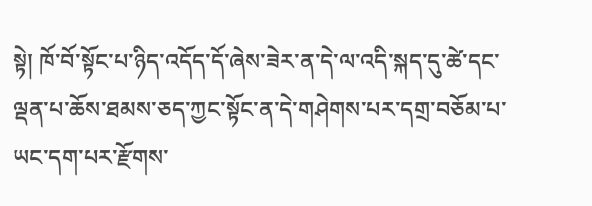སྟེ། ཁོ་བོ་སྟོང་པ་ཉིད་འདོད་དོ་ཞེས་ཟེར་ན་དེ་ལ་འདི་སྐད་དུ་ཚེ་དང་ལྡན་པ་ཆོས་ཐམས་ཅད་ཀྱང་སྟོང་ན་དེ་གཤེགས་པར་དགྲ་བཅོམ་པ་ཡང་དག་པར་རྫོགས་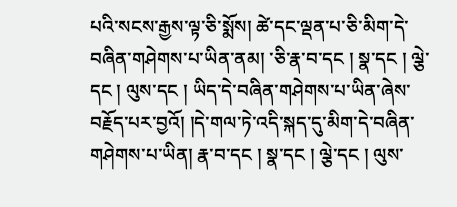པའི་སངས་རྒྱས་ལྟ་ཅི་སྨོས། ཚེ་དང་ལྡན་པ་ཅི་མིག་དེ་བཞིན་གཤེགས་པ་ཡིན་ནམ། ་ཅི་རྣ་བ་དང ། སྣ་དང ། ལྕེ་དང ། ལུས་དང ། ཡིད་དེ་བཞིན་གཤེགས་པ་ཡིན་ཞེས་བརྗོད་པར་བྱའོ། །དེ་གལ་ཏེ་འདི་སྐད་དུ་མིག་དེ་བཞིན་གཤེགས་པ་ཡིན། རྣ་བ་དང ། སྣ་དང ། ལྕེ་དང ། ལུས་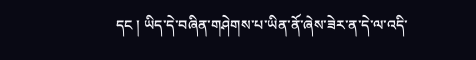དང ། ཡིད་དེ་བཞིན་གཤེགས་པ་ཡིན་ནོ་ཞེས་ཟེར་ན་དེ་ལ་འདི་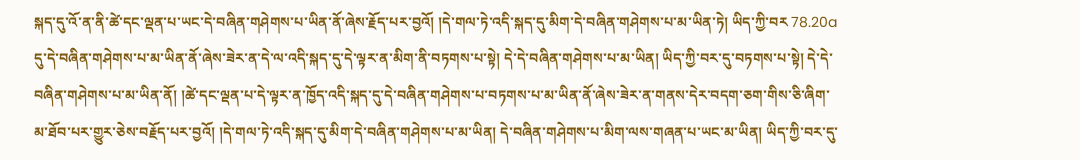སྐད་དུ་འོ་ན་ནི་ཚེ་དང་ལྡན་པ་ཡང་དེ་བཞིན་གཤེགས་པ་ཡིན་ནོ་ཞེས་རྗོད་པར་བྱའོ། །དེ་གལ་ཏེ་འདི་སྐད་དུ་མིག་དེ་བཞིན་གཤེགས་པ་མ་ཡིན་ཏེ། ཡིད་ཀྱི་བར 78.20a དུ་དེ་བཞིན་གཤེགས་པ་མ་ཡིན་ནོ་ཞེས་ཟེར་ན་དེ་ལ་འདི་སྐད་དུ་དེ་ལྟར་ན་མིག་ནི་བཏགས་པ་སྟེ། དེ་དེ་བཞིན་གཤེགས་པ་མ་ཡིན། ཡིད་ཀྱི་བར་དུ་བཏགས་པ་སྟེ། དེ་དེ་བཞིན་གཤེགས་པ་མ་ཡིན་ནོ། །ཚེ་དང་ལྡན་པ་དེ་ལྟར་ན་ཁྱོད་འདི་སྐད་དུ་དེ་བཞིན་གཤེགས་པ་བཏགས་པ་མ་ཡིན་ནོ་ཞེས་ཟེར་ན་གནས་དེར་བདག་ཅག་གིས་ཅི་ཞིག་མ་ཐོབ་པར་གྱུར་ཅེས་བརྗོད་པར་བྱའོ། །དེ་གལ་ཏེ་འདི་སྐད་དུ་མིག་དེ་བཞིན་གཤེགས་པ་མ་ཡིན། དེ་བཞིན་གཤེགས་པ་མིག་ལས་གཞན་པ་ཡང་མ་ཡིན། ཡིད་ཀྱི་བར་དུ་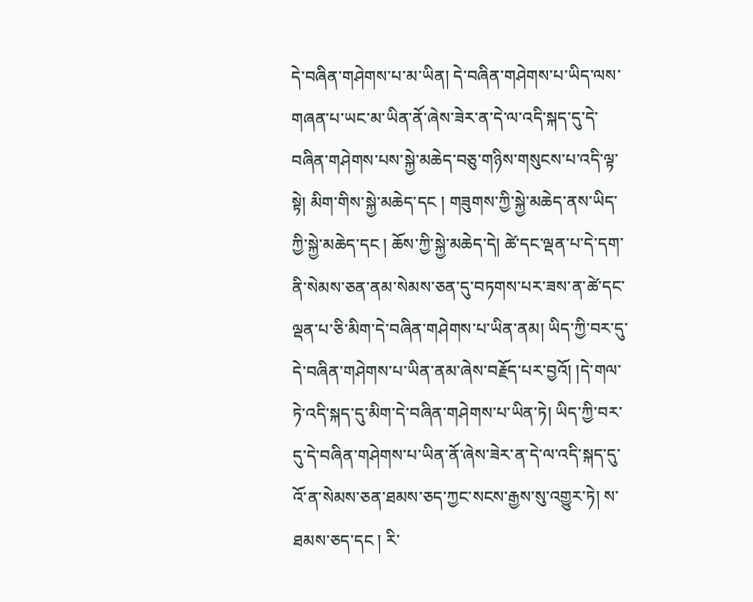དེ་བཞིན་གཤེགས་པ་མ་ཡིན། དེ་བཞིན་གཤེགས་པ་ཡིད་ལས་གཞན་པ་ཡང་མ་ཡིན་ནོ་ཞེས་ཟེར་ན་དེ་ལ་འདི་སྐད་དུ་དེ་བཞིན་གཤེགས་པས་སྐྱེ་མཆེད་བཅུ་གཉིས་གསུངས་པ་འདི་ལྟ་སྟེ། མིག་གིས་སྐྱེ་མཆེད་དང ། གཟུགས་ཀྱི་སྐྱེ་མཆེད་ནས་ཡིད་ཀྱི་སྐྱེ་མཆེད་དང ། ཆོས་ཀྱི་སྐྱེ་མཆེད་དེ། ཚེ་དང་ལྡན་པ་དེ་དག་ནི་སེམས་ཅན་ནམ་སེམས་ཅན་དུ་བཏགས་པར་ཟས་ན་ཚེ་དང་ལྡན་པ་ཅི་མིག་དེ་བཞིན་གཤེགས་པ་ཡིན་ནམ། ཡིད་ཀྱི་བར་དུ་དེ་བཞིན་གཤེགས་པ་ཡིན་ནམ་ཞེས་བརྗོད་པར་བྱའོ། །དེ་གལ་ཏེ་འདི་སྐད་དུ་མིག་དེ་བཞིན་གཤེགས་པ་ཡིན་ཏེ། ཡིད་ཀྱི་བར་དུ་དེ་བཞིན་གཤེགས་པ་ཡིན་ནོ་ཞེས་ཟེར་ན་དེ་ལ་འདི་སྐད་དུ་འོ་ན་སེམས་ཅན་ཐམས་ཅད་ཀྱང་སངས་རྒྱས་སུ་འགྱུར་ཏེ། ས་ཐམས་ཅད་དང ། རི་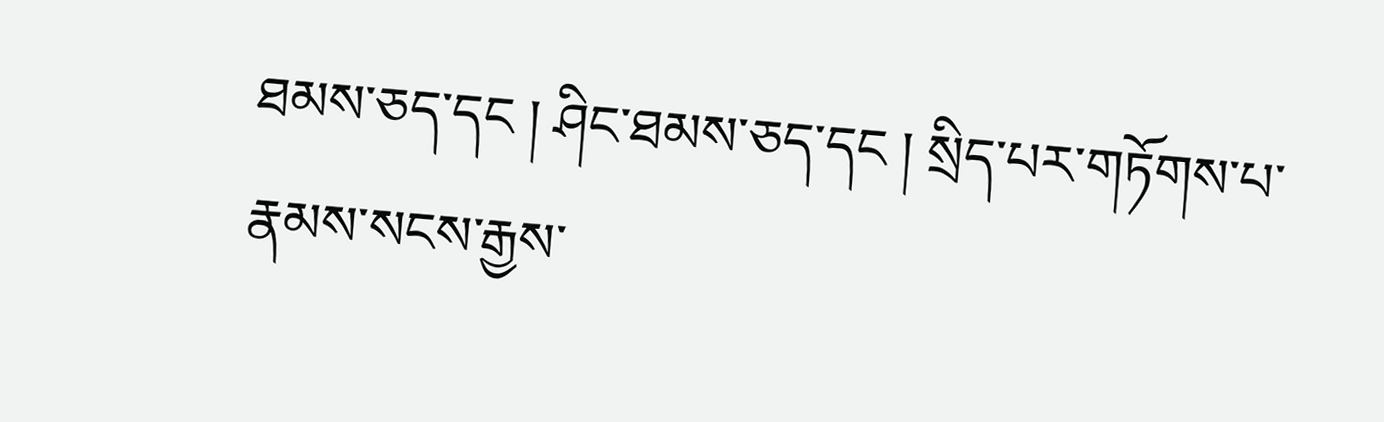ཐམས་ཅད་དང ། ཤིང་ཐམས་ཅད་དང ། སྲིད་པར་གཏོགས་པ་རྣམས་སངས་རྒྱས་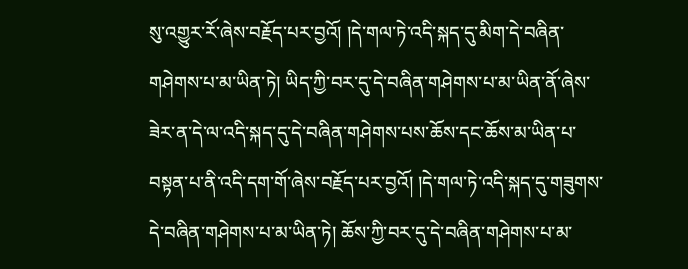སུ་འགྱུར་རོ་ཞེས་བརྗོད་པར་བྱའོ། །དེ་གལ་ཏེ་འདི་སྐད་དུ་མིག་དེ་བཞིན་གཤེགས་པ་མ་ཡིན་ཏེ། ཡིད་ཀྱི་བར་དུ་དེ་བཞིན་གཤེགས་པ་མ་ཡིན་ནོ་ཞེས་ཟེར་ན་དེ་ལ་འདི་སྐད་དུ་དེ་བཞིན་གཤེགས་པས་ཆོས་དང་ཆོས་མ་ཡིན་པ་བསྟན་པ་ནི་འདི་དག་གོ་ཞེས་བརྗོད་པར་བྱའོ། །དེ་གལ་ཏེ་འདི་སྐད་དུ་གཟུགས་དེ་བཞིན་གཤེགས་པ་མ་ཡིན་ཏེ། ཆོས་ཀྱི་བར་དུ་དེ་བཞིན་གཤེགས་པ་མ་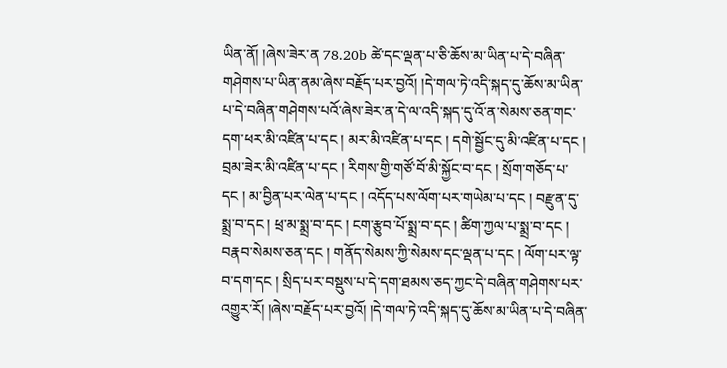ཡིན་ནོ། །ཞེས་ཟེར་ན 78.20b ཚེ་དང་ལྡན་པ་ཅི་ཆོས་མ་ཡིན་པ་དེ་བཞིན་གཤེགས་པ་ཡིན་ནམ་ཞེས་བརྗོད་པར་བྱའོ། །དེ་གལ་ཏེ་འདི་སྐད་དུ་ཆོས་མ་ཡིན་པ་དེ་བཞིན་གཤེགས་པའོ་ཞེས་ཟེར་ན་དེ་ལ་འདི་སྐད་དུ་འོ་ན་སེམས་ཅན་གང་དག་ཕར་མི་འཛིན་པ་དང ། མར་མི་འཛིན་པ་དང ། དགེ་སྦྱོང་དུ་མི་འཛིན་པ་དང ། བྲམ་ཟེར་མི་འཛིན་པ་དང ། རིགས་གྱི་གཙོ་བོ་མི་སྐྱོང་བ་དང ། སྲོག་གཅོད་པ་དང ། མ་བྱིན་པར་ལེན་པ་དང ། འདོད་པས་ལོག་པར་གཡེམ་པ་དང ། བརྫུན་དུ་སྨྲ་བ་དང ། ཕྲ་མ་སྨྲ་བ་དང ། ངག་རྩུབ་པོ་སྨྲ་བ་དང ། ཚིག་ཀྱལ་པ་སྨྲ་བ་དང ། བརྣབ་སེམས་ཅན་དང ། གནོད་སེམས་ཀྱི་སེམས་དང་ལྡན་པ་དང ། ལོག་པར་ལྟ་བ་དག་དང ། སྲིད་པར་བསྡུས་པ་དེ་དག་ཐམས་ཅད་ཀྱང་དེ་བཞིན་གཤེགས་པར་འགྱུར་རོ། །ཞེས་བརྗོད་པར་བྱའོ། །དེ་གལ་ཏེ་འདི་སྐད་དུ་ཆོས་མ་ཡིན་པ་དེ་བཞིན་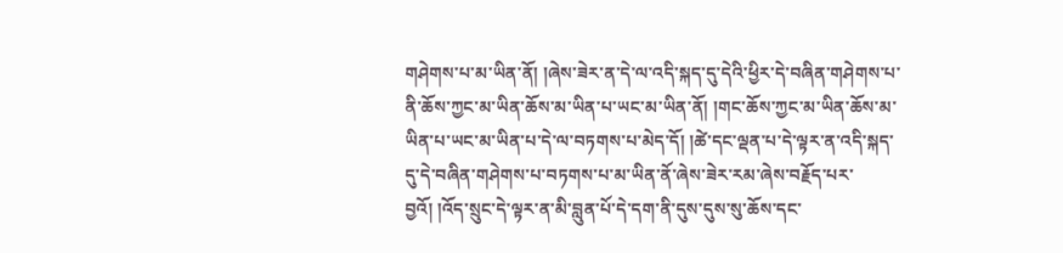གཤེགས་པ་མ་ཡིན་ནོ། །ཞེས་ཟེར་ན་དེ་ལ་འདི་སྐད་དུ་དེའི་ཕྱིར་དེ་བཞིན་གཤེགས་པ་ནི་ཆོས་ཀྱང་མ་ཡིན་ཆོས་མ་ཡིན་པ་ཡང་མ་ཡིན་ནོ། །གང་ཆོས་ཀྱང་མ་ཡིན་ཆོས་མ་ཡིན་པ་ཡང་མ་ཡིན་པ་དེ་ལ་བཏགས་པ་མེད་དོ། །ཚེ་དང་ལྡན་པ་དེ་ལྟར་ན་འདི་སྐད་དུ་དེ་བཞིན་གཤེགས་པ་བཏགས་པ་མ་ཡིན་ནོ་ཞེས་ཟེར་རམ་ཞེས་བརྗོད་པར་བྱའོ། །འོད་སྲུང་དེ་ལྟར་ན་མི་བླུན་པོ་དེ་དག་ནི་དུས་དུས་སུ་ཆོས་དང་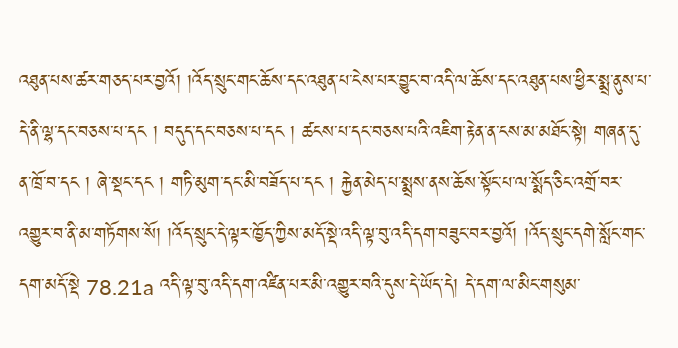འཐུན་པས་ཚར་གཅད་པར་བྱའོ། །འོད་སྲུང་གང་ཆོས་དང་འཐུན་པ་ངེས་པར་བྱུང་བ་འདི་ལ་ཆོས་དང་འཐུན་པས་ཕྱིར་སྨྲ་ནུས་པ་དེ་ནི་ལྷ་དང་བཅས་པ་དང ། བདུད་དང་བཅས་པ་དང ། ཚངས་པ་དང་བཅས་པའི་འཇིག་རྟེན་ན་ངས་མ་མཐོང་སྟེ། གཞན་དུ་ན་ཁྲོ་བ་དང ། ཞེ་སྡང་དང ། གཏི་མུག་དང་མི་བཟོད་པ་དང ། རྐྱེན་མེད་པ་སྨྲས་ནས་ཆོས་སྟོང་པ་ལ་སྨོད་ཅིང་འགྲོ་བར་འགྱུར་བ་ནི་མ་གཏོགས་སོ། །འོད་སྲུང་དེ་ལྟར་ཁྱོད་ཀྱིས་མདོ་སྡེ་འདི་ལྟ་བུ་འདི་དག་བཟུང་བར་བྱའོ། །འོད་སྲུང་དགེ་སློང་གང་དག་མདོ་སྡེ 78.21a འདི་ལྟ་བུ་འདི་དག་འཛིན་པར་མི་འགྱུར་བའི་དུས་དེ་ཡོད་དེ། དེ་དག་ལ་མིང་གསུམ་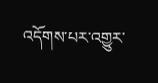འདོགས་པར་འགྱུར་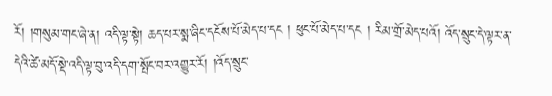རོ། །གསུམ་གང་ཞེ་ན། འདི་ལྟ་སྟེ། ཆད་པར་སྨ་ཞིང་དངོས་པོ་མེད་པ་དང ། ཕུང་པོ་མེད་པ་དང ། རིམ་གྲོ་མེད་པའོ། འོད་སྲུང་དེ་ལྟར་ན་དེའི་ཚེ་མདོ་སྡེ་འདི་ལྟ་བུ་འདི་དག་སྤོང་བར་འགྱུར་རོ། །འོད་སྲུང་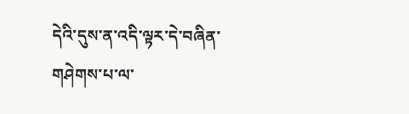དེའི་དུས་ན་འདི་ལྟར་དེ་བཞིན་གཤེགས་པ་ལ་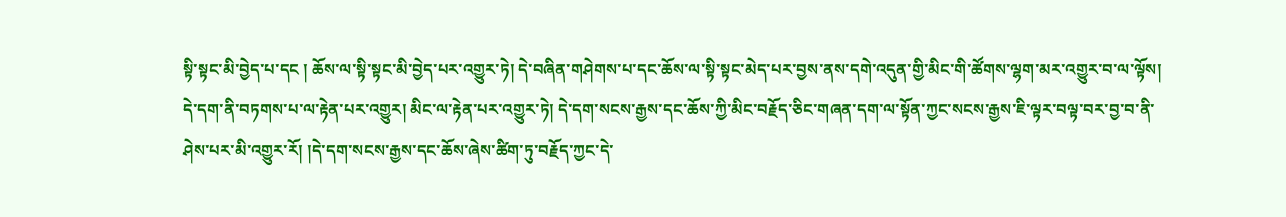སྟི་སྟང་མི་བྱེད་པ་དང ། ཆོས་ལ་སྟི་སྟང་མི་བྱེད་པར་འགྱུར་ཏེ། དེ་བཞིན་གཤེགས་པ་དང་ཆོས་ལ་སྟི་སྟང་མེད་པར་བྱས་ནས་དགེ་འདུན་གྱི་མིང་གི་ཚོགས་ལྷག་མར་འགྱུར་བ་ལ་ལྟོས། དེ་དག་ནི་བཏགས་པ་ལ་རྟེན་པར་འགྱུར། མིང་ལ་རྟེན་པར་འགྱུར་ཏེ། དེ་དག་སངས་རྒྱས་དང་ཆོས་ཀྱི་མིང་བརྗོད་ཅིང་གཞན་དག་ལ་སྟོན་ཀྱང་སངས་རྒྱས་ཇི་ལྟར་བལྟ་བར་བྱ་བ་ནི་ཤེས་པར་མི་འགྱུར་རོ། །དེ་དག་སངས་རྒྱས་དང་ཆོས་ཞེས་ཚིག་ཏུ་བརྗོད་ཀྱང་དེ་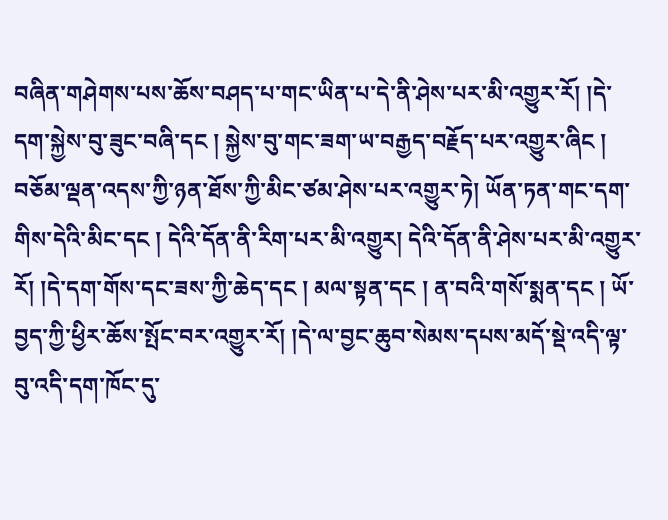བཞིན་གཤེགས་པས་ཆོས་བཤད་པ་གང་ཡིན་པ་དེ་ནི་ཤེས་པར་མི་འགྱུར་རོ། །དེ་དག་སྐྱེས་བུ་ཟུང་བཞི་དང ། སྐྱེས་བུ་གང་ཟག་ཡ་བརྒྱད་བརྗོད་པར་འགྱུར་ཞིང ། བཅོམ་ལྡན་འདས་ཀྱི་ཉན་ཐོས་ཀྱི་མིང་ཙམ་ཤེས་པར་འགྱུར་ཏེ། ཡོན་ཏན་གང་དག་གིས་དེའི་མིང་དང ། དེའི་དོན་ནི་རིག་པར་མི་འགྱུར། དེའི་དོན་ནི་ཤེས་པར་མི་འགྱུར་རོ། །དེ་དག་གོས་དང་ཟས་ཀྱི་ཆེད་དང ། མལ་སྟན་དང ། ན་བའི་གསོ་སྨན་དང ། ཡོ་བྱད་ཀྱི་ཕྱིར་ཆོས་སྤོང་བར་འགྱུར་རོ། །དེ་ལ་བྱང་ཆུབ་སེམས་དཔས་མདོ་སྡེ་འདི་ལྟ་བུ་འདི་དག་ཁོང་དུ་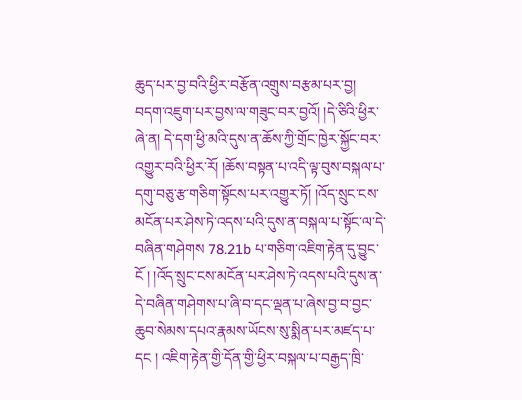ཆུད་པར་བྱ་བའི་ཕྱིར་བརྩོན་འགྲུས་བརྩམ་པར་བྱ། བདག་འཇུག་པར་བྱས་ལ་གཟུང་བར་བྱའོ། །དེ་ཅིའི་ཕྱིར་ཞེ་ན། དེ་དག་ཕྱི་མའི་དུས་ན་ཆོས་ཀྱི་གྲོང་ཁྱེར་སྐྱོང་བར་འགྱུར་བའི་ཕྱིར་རོ། །ཆོས་བསྟན་པ་འདི་ལྟ་བུས་བསྐལ་པ་དགུ་བཅུ་རྩ་གཅིག་སྟོངས་པར་འགྱུར་ཏོ། །འོད་སྲུང་ངས་མངོན་པར་ཤེས་ཏེ་འདས་པའི་དུས་ན་བསྐལ་པ་སྟོང་ལ་དེ་བཞིན་གཤེགས 78.21b པ་གཅིག་འཇིག་རྟེན་དུ་བྱུང་ངོ ། །འོད་སྲུང་ངས་མངོན་པར་ཤེས་ཏེ་འདས་པའི་དུས་ན་དེ་བཞིན་གཤེགས་པ་ཞི་བ་དང་ལྡན་པ་ཞེས་བྱ་བ་བྱང་ཆུབ་སེམས་དཔའ་རྣམས་ཡོངས་སུ་སྨིན་པར་མཛད་པ་དང ། འཇིག་རྟེན་གྱི་དོན་གྱི་ཕྱིར་བསྐལ་པ་བརྒྱད་ཁྲི་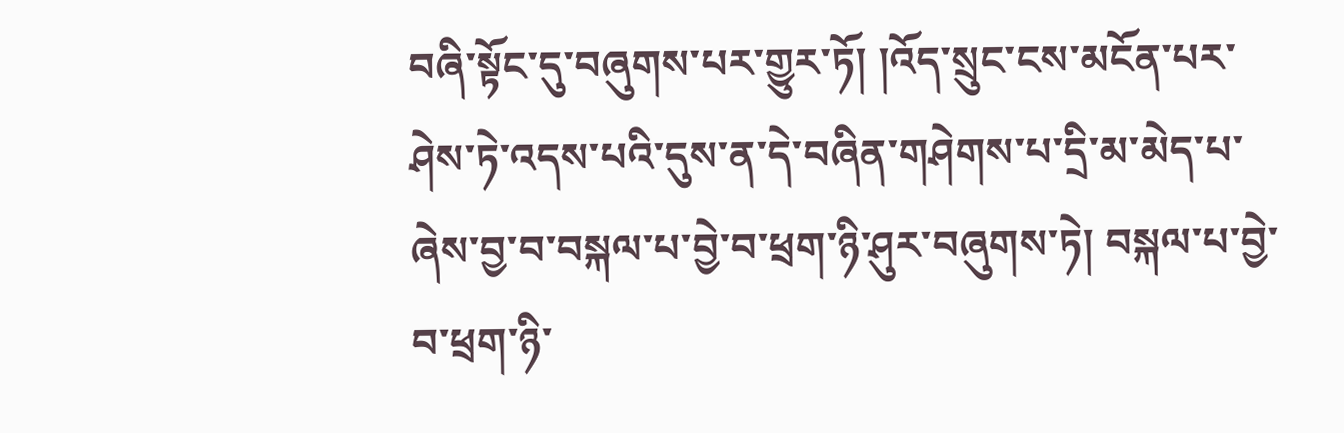བཞི་སྟོང་དུ་བཞུགས་པར་གྱུར་ཏོ། །འོད་སྲུང་ངས་མངོན་པར་ཤེས་ཏེ་འདས་པའི་དུས་ན་དེ་བཞིན་གཤེགས་པ་དྲི་མ་མེད་པ་ཞེས་བྱ་བ་བསྐལ་པ་བྱེ་བ་ཕྲག་ཉི་ཤུར་བཞུགས་ཏེ། བསྐལ་པ་བྱེ་བ་ཕྲག་ཉི་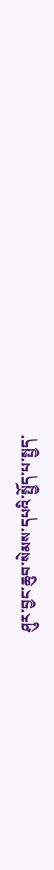ཤུར་བྱང་ཆུབ་སེམས་དཔའི་སྤྱོད་པ་སྤྱད་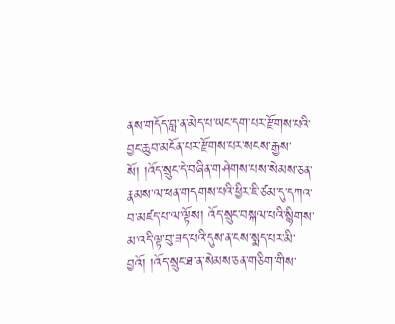ནས་གདོད་བླ་ན་མེད་པ་ཡང་དག་པར་རྫོགས་པའི་བྱང་ཆུབ་མངོན་པར་རྫོགས་པར་སངས་རྒྱས་སོ། །འོད་སྲུང་དེ་བཞིན་གཤེགས་པས་སེམས་ཅན་རྣམས་ལ་ཕན་གདགས་པའི་ཕྱིར་ཇི་ཙམ་དུ་དཀའ་བ་མཛད་པ་ལ་ལྟོས། འོད་སྲུང་བསྐལ་པའི་སྙིགས་མ་འདི་ལྟ་བུ་ཟད་པའི་དུས་ན་ངས་སྨད་པར་མི་བྱའོ། །འོད་སྲུང་ཐ་ན་སེམས་ཅན་གཅིག་གིས་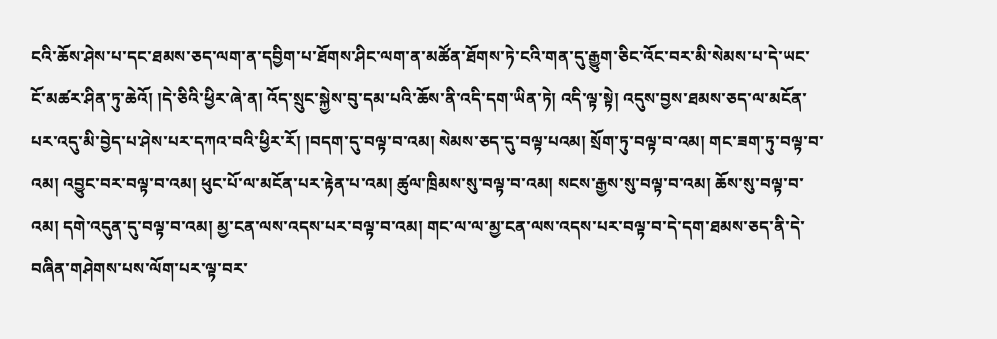ངའི་ཆོས་ཤེས་པ་དང་ཐམས་ཅད་ལག་ན་དབྱིག་པ་ཐོགས་ཤིང་ལག་ན་མཚོན་ཐོགས་ཏེ་ངའི་གན་དུ་རྒྱུག་ཅིང་འོང་བར་མི་སེམས་པ་དེ་ཡང་ངོ་མཚར་ཤིན་ཏུ་ཆེའོ། །དེ་ཅིའི་ཕྱིར་ཞེ་ན། འོད་སྲུང་སྐྱེས་བུ་དམ་པའི་ཆོས་ནི་འདི་དག་ཡིན་ཏེ། འདི་ལྟ་སྟེ། འདུས་བྱས་ཐམས་ཅད་ལ་མངོན་པར་འདུ་མི་བྱེད་པ་ཤེས་པར་དཀའ་བའི་ཕྱིར་རོ། །བདག་དུ་བལྟ་བ་འམ། སེམས་ཅད་དུ་བལྟ་པའམ། སྲོག་ཏུ་བལྟ་བ་འམ། གང་ཟག་ཏུ་བལྟ་བ་འམ། འབྱུང་བར་བལྟ་བ་འམ། ཕུང་པོ་ལ་མངོན་པར་རྟེན་པ་འམ། ཚུལ་ཁྲིམས་སུ་བལྟ་བ་འམ། སངས་རྒྱས་སུ་བལྟ་བ་འམ། ཆོས་སུ་བལྟ་བ་འམ། དགེ་འདུན་དུ་བལྟ་བ་འམ། མྱ་ངན་ལས་འདས་པར་བལྟ་བ་འམ། གང་ལ་ལ་མྱ་ངན་ལས་འདས་པར་བལྟ་བ་དེ་དག་ཐམས་ཅད་ནི་དེ་བཞིན་གཤེགས་པས་ལོག་པར་ལྟ་བར་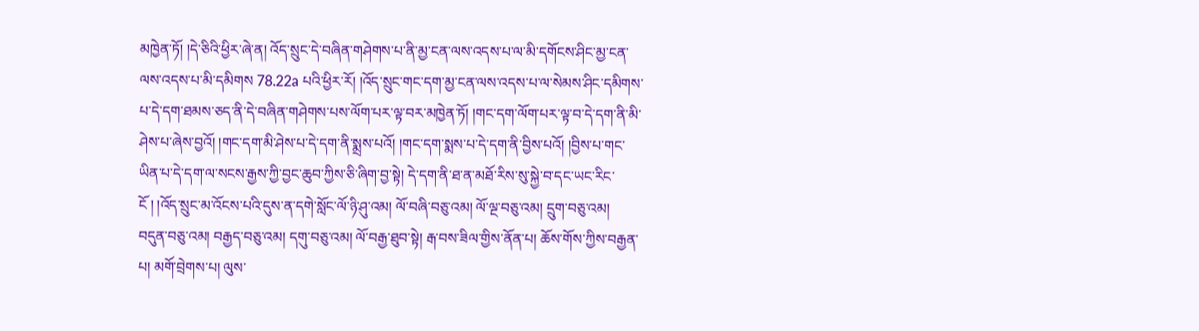མཁྱེན་ཏོ། །དེ་ཅིའི་ཕྱིར་ཞེ་ན། འོད་སྲུང་དེ་བཞིན་གཤེགས་པ་ནི་མྱ་ངན་ལས་འདས་པ་ལ་མི་དགོངས་ཤིང་མྱ་ངན་ལས་འདས་པ་མི་དམིགས 78.22a པའི་ཕྱིར་རོ། །འོད་སྲུང་གང་དག་མྱ་ངན་ལས་འདས་པ་ལ་སེམས་ཤིང་དམིགས་པ་དེ་དག་ཐམས་ཅད་ནི་དེ་བཞིན་གཤེགས་པས་ལོག་པར་ལྟ་བར་མཁྱེན་ཏོ། །གང་དག་ལོག་པར་ལྟ་བ་དེ་དག་ནི་མི་ཤེས་པ་ཞེས་བྱའོ། །གང་དག་མི་ཤེས་པ་དེ་དག་ནི་སྨྲས་པའོ། །གང་དག་སྨས་པ་དེ་དག་ནི་བྱིས་པའོ། །བྱིས་པ་གང་ཡིན་པ་དེ་དག་ལ་སངས་རྒྱས་ཀྱི་བྱང་ཆུབ་ཀྱིས་ཅི་ཞིག་བྱ་སྟེ། དེ་དག་ནི་ཐ་ན་མཐོ་རིས་སུ་སྐྱེ་བ་དང་ཡང་རིང་ངོ ། །འོད་སྲུང་མ་འོངས་པའི་དུས་ན་དགེ་སློང་ལོ་ཉི་ཤུ་འམ། ལོ་བཞི་བཅུ་འམ། ལོ་ལྔ་བཅུ་འམ། དྲུག་བཅུ་འམ། བདུན་བཅུ་འམ། བརྒྱད་བཅུ་འམ། དགུ་བཅུ་འམ། ལོ་བརྒྱ་ཐུབ་སྟེ། རྒ་བས་ཟིལ་གྱིས་ནོན་པ། ཆོས་གོས་ཀྱིས་བརྒྱན་པ། མགོ་བྲེགས་པ། ལུས་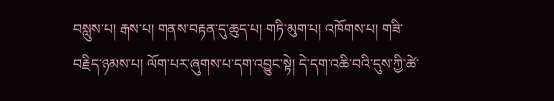བསླུས་པ། རྒས་པ། གནས་བརྟན་དུ་ཆུད་པ། གཏི་མུག་པ། འཁོགས་པ། གཟི་བརྗིད་ཉམས་པ། ལོག་པར་ཞུགས་པ་དག་འབྱུང་སྟེ། དེ་དག་འཆི་བའི་དུས་ཀྱི་ཚེ་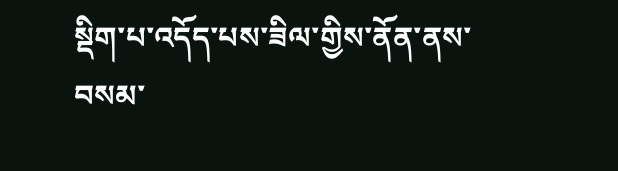སྡིག་པ་འདོད་པས་ཟིལ་གྱིས་ནོན་ནས་བསམ་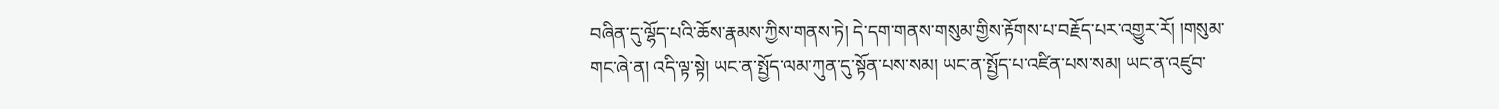བཞིན་དུ་ལྷོད་པའི་ཆོས་རྣམས་ཀྱིས་གནས་ཏེ། དེ་དག་གནས་གསུམ་གྱིས་རྟོགས་པ་བརྗོད་པར་འགྱུར་རོ། །གསུམ་གང་ཞེ་ན། འདི་ལྟ་སྟེ། ཡང་ན་སྤྱོད་ལམ་ཀུན་དུ་སྟོན་པས་སམ། ཡང་ན་སྤྱོད་པ་འཛིན་པས་སམ། ཡང་ན་འཛུབ་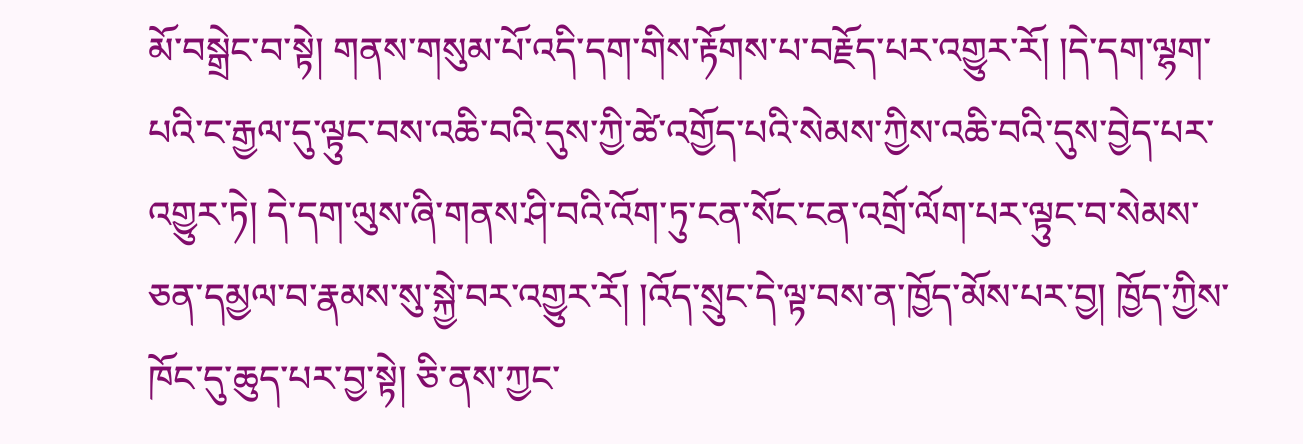མོ་བསྒྲེང་བ་སྟེ། གནས་གསུམ་པོ་འདི་དག་གིས་རྟོགས་པ་བརྗོད་པར་འགྱུར་རོ། །དེ་དག་ལྷག་པའི་ང་རྒྱལ་དུ་ལྟུང་བས་འཆི་བའི་དུས་ཀྱི་ཚེ་འགྱོད་པའི་སེམས་ཀྱིས་འཆི་བའི་དུས་བྱེད་པར་འགྱུར་ཏེ། དེ་དག་ལུས་ཞི་གནས་ཤི་བའི་འོག་ཏུ་ངན་སོང་ངན་འགྲོ་ལོག་པར་ལྟུང་བ་སེམས་ཅན་དམྱལ་བ་རྣམས་སུ་སྐྱེ་བར་འགྱུར་རོ། །འོད་སྲུང་དེ་ལྟ་བས་ན་ཁྱོད་མོས་པར་བྱ། ཁྱོད་ཀྱིས་ཁོང་དུ་ཆུད་པར་བྱ་སྟེ། ཅི་ནས་ཀྱང་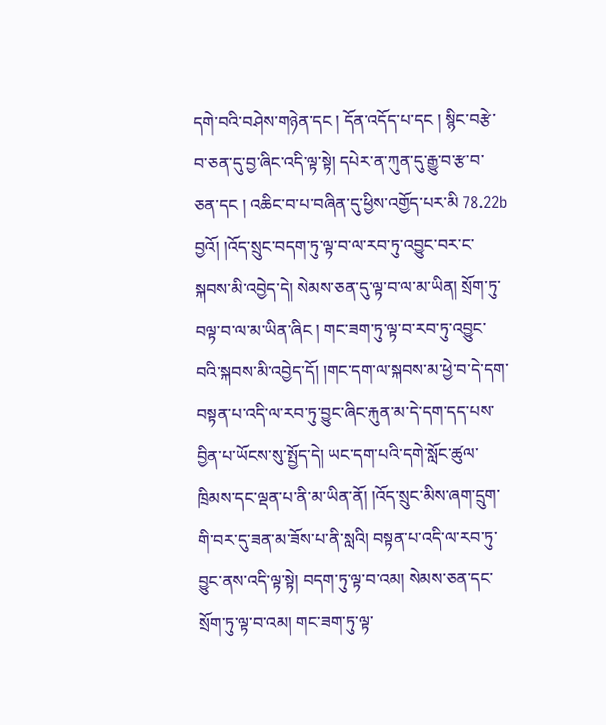དགེ་བའི་བཤེས་གཉེན་དང ། དོན་འདོད་པ་དང ། སྙིང་བརྩེ་བ་ཅན་དུ་བྱ་ཞིང་འདི་ལྟ་སྟེ། དཔེར་ན་ཀུན་དུ་རྒྱུ་བ་རྩ་བ་ཅན་དང ། འཆིང་བ་པ་བཞིན་དུ་ཕྱིས་འགྱོད་པར་མི 78.22b བྱའོ། །འོད་སྲུང་བདག་ཏུ་ལྟ་བ་ལ་རབ་ཏུ་འབྱུང་བར་ང་སྐབས་མི་འབྱེད་དེ། སེམས་ཅན་དུ་ལྟ་བ་ལ་མ་ཡིན། སྲོག་ཏུ་བལྟ་བ་ལ་མ་ཡིན་ཞིང ། གང་ཟག་ཏུ་ལྟ་བ་རབ་ཏུ་འབྱུང་བའི་སྐབས་མི་འབྱེད་དོ། །གང་དག་ལ་སྐབས་མ་ཕྱེ་བ་དེ་དག་བསྟན་པ་འདི་ལ་རབ་ཏུ་བྱུང་ཞིང་རྐུན་མ་དེ་དག་དད་པས་བྱིན་པ་ཡོངས་སུ་སྤྱོད་དེ། ཡང་དག་པའི་དགེ་སློང་ཚུལ་ཁྲིམས་དང་ལྡན་པ་ནི་མ་ཡིན་ནོ། །འོད་སྲུང་མིས་ཞག་དྲུག་གི་བར་དུ་ཟན་མ་ཟོས་པ་ནི་སླའི། བསྟན་པ་འདི་ལ་རབ་ཏུ་བྱུང་ནས་འདི་ལྟ་སྟེ། བདག་ཏུ་ལྟ་བ་འམ། སེམས་ཅན་དང་སྲོག་ཏུ་ལྟ་བ་འམ། གང་ཟག་ཏུ་ལྟ་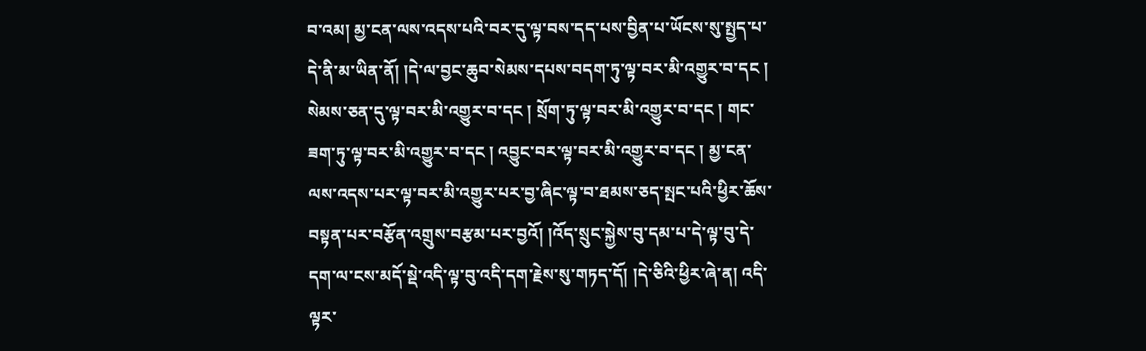བ་འམ། མྱ་ངན་ལས་འདས་པའི་བར་དུ་ལྟ་བས་དད་པས་བྱིན་པ་ཡོངས་སུ་སྤྱད་པ་དེ་ནི་མ་ཡིན་ནོ། །དེ་ལ་བྱང་ཆུབ་སེམས་དཔས་བདག་ཏུ་ལྟ་བར་མི་འགྱུར་བ་དང ། སེམས་ཅན་དུ་ལྟ་བར་མི་འགྱུར་བ་དང ། སྲོག་ཏུ་ལྟ་བར་མི་འགྱུར་བ་དང ། གང་ཟག་ཏུ་ལྟ་བར་མི་འགྱུར་བ་དང ། འབྱུང་བར་ལྟ་བར་མི་འགྱུར་བ་དང ། མྱ་ངན་ལས་འདས་པར་ལྟ་བར་མི་འགྱུར་པར་བྱ་ཞིང་ལྟ་བ་ཐམས་ཅད་སྤང་པའི་ཕྱིར་ཆོས་བསྟན་པར་བརྩོན་འགྲུས་བརྩམ་པར་བྱའོ། །འོད་སྲུང་སྐྱེས་བུ་དམ་པ་དེ་ལྟ་བུ་དེ་དག་ལ་ངས་མདོ་སྡེ་འདི་ལྟ་བུ་འདི་དག་རྗེས་སུ་གཏད་དོ། །དེ་ཅིའི་ཕྱིར་ཞེ་ན། འདི་ལྟར་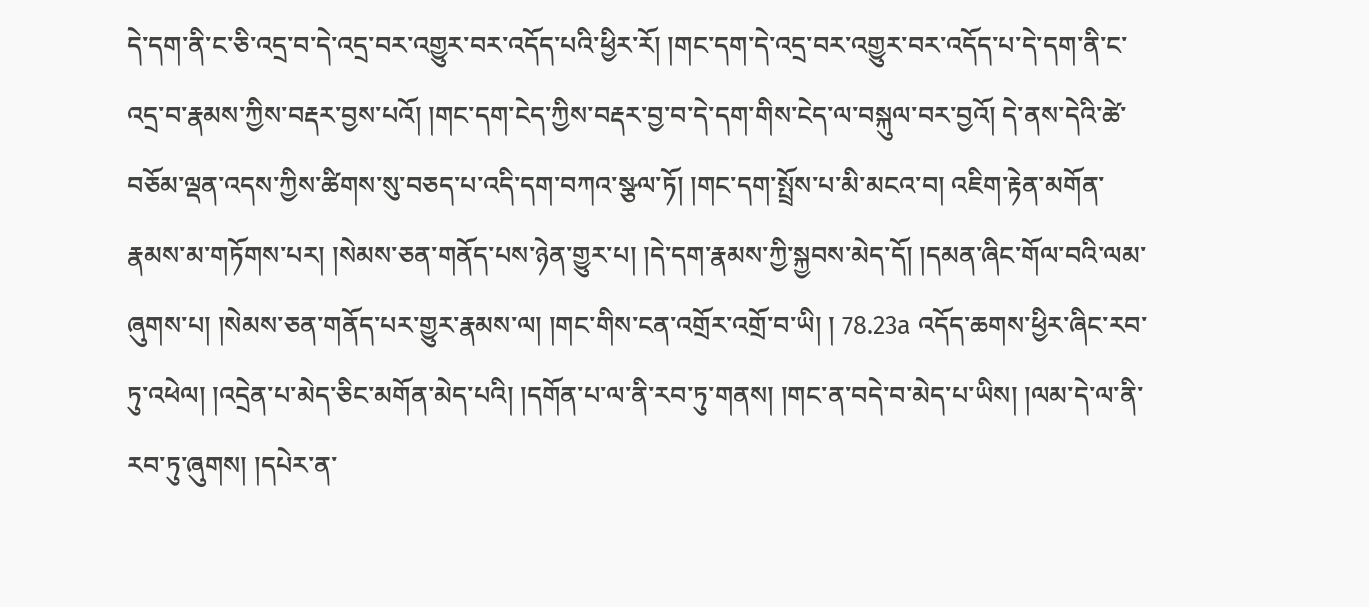དེ་དག་ནི་ང་ཅི་འདྲ་བ་དེ་འདྲ་བར་འགྱུར་བར་འདོད་པའི་ཕྱིར་རོ། །གང་དག་དེ་འདྲ་བར་འགྱུར་བར་འདོད་པ་དེ་དག་ནི་ང་འདྲ་བ་རྣམས་ཀྱིས་བརྡར་བྱས་པའོ། །གང་དག་ངེད་ཀྱིས་བརྡར་བྱ་བ་དེ་དག་གིས་ངེད་ལ་བསྐུལ་བར་བྱའོ། དེ་ནས་དེའི་ཚེ་བཅོམ་ལྡན་འདས་ཀྱིས་ཚིགས་སུ་བཅད་པ་འདི་དག་བཀའ་སྩལ་ཏོ། །གང་དག་སྤྲོས་པ་མི་མངའ་བ། འཇིག་རྟེན་མགོན་རྣམས་མ་གཏོགས་པར། །སེམས་ཅན་གནོད་པས་ཉེན་གྱུར་པ། །དེ་དག་རྣམས་ཀྱི་སྐྱབས་མེད་དོ། །དམན་ཞིང་གོལ་བའི་ལམ་ཞུགས་པ། །སེམས་ཅན་གནོད་པར་གྱུར་རྣམས་ལ། །གང་གིས་ངན་འགྲོར་འགྲོ་བ་ཡི། ། 78.23a འདོད་ཆགས་ཕྱིར་ཞིང་རབ་ཏུ་འཕེལ། །འདྲེན་པ་མེད་ཅིང་མགོན་མེད་པའི། །དགོན་པ་ལ་ནི་རབ་ཏུ་གནས། །གང་ན་བདེ་བ་མེད་པ་ཡིས། །ལམ་དེ་ལ་ནི་རབ་ཏུ་ཞུགས། །དཔེར་ན་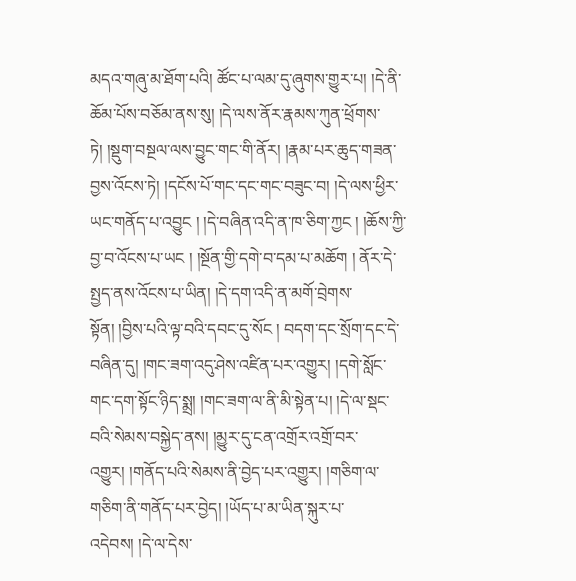མདའ་གཞུ་མ་ཐོག་པའི། ཚོང་པ་ལམ་དུ་ཞུགས་གྱུར་པ། །དེ་ནི་ཆོམ་པོས་བཅོམ་ནས་སུ། །དེ་ལས་ནོར་རྣམས་ཀུན་ཕྲོགས་ཏེ། །སྡུག་བསྔལ་ལས་བྱུང་གང་གི་ནོར། །རྣམ་པར་ཆུད་གཟན་བྱས་འོངས་ཏེ། །དངོས་པོ་གང་དང་གང་བཟུང་བ། །དེ་ལས་ཕྱིར་ཡང་གནོད་པ་འབྱུང ། །དེ་བཞིན་འདི་ན་ཁ་ཅིག་ཀྱང ། །ཆོས་ཀྱི་བྱ་བ་འོངས་པ་ཡང ། །སྔོན་གྱི་དགེ་བ་དམ་པ་མཆོག ། ནོར་དེ་སྤྱད་ནས་འོངས་པ་ཡིན། །དེ་དག་འདི་ན་མགོ་བྲེགས་སྟོན། །བྱིས་པའི་ལྟ་བའི་དབང་དུ་སོང ། བདག་དང་སྲོག་དང་དེ་བཞིན་དུ། །གང་ཟག་འདུ་ཤེས་འཛིན་པར་འགྱུར། །དགེ་སློང་གང་དག་སྟོང་ཉིད་སྨྲ། །གང་ཟག་ལ་ནི་མི་སྟེན་པ། །དེ་ལ་སྡང་བའི་སེམས་བསྐྱེད་ནས། །མྱུར་དུ་ངན་འགྲོར་འགྲོ་བར་འགྱུར། །གནོད་པའི་སེམས་ནི་བྱེད་པར་འགྱུར། །གཅིག་ལ་གཅིག་ནི་གནོད་པར་བྱེད། །ཡོད་པ་མ་ཡིན་སྐུར་པ་འདེབས། །དེ་ལ་དེས་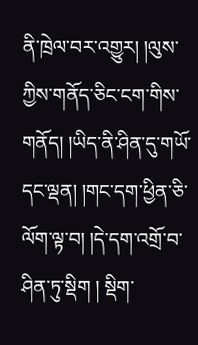ནི་ཁྲེལ་བར་འགྱུར། །ལུས་ཀྱིས་གནོད་ཅིང་ངག་གིས་གནོད། །ཡིད་ནི་ཤིན་དུ་གཡོ་དང་ལྡན། །གང་དག་ཕྱིན་ཅི་ལོག་ལྟ་བ། །དེ་དག་འགྲོ་བ་ཤིན་ཏུ་སྡིག ། སྡིག་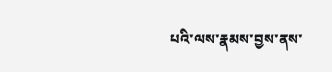པའི་ལས་རྣམས་བྱས་ནས་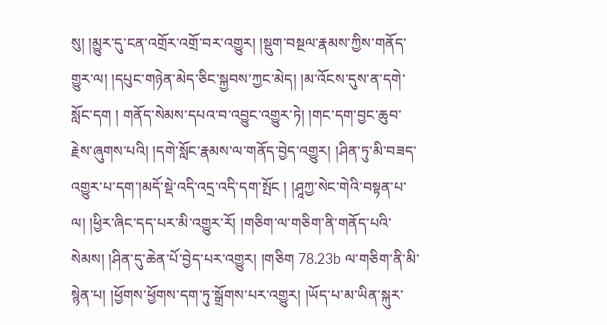སུ། །མྱུར་དུ་ངན་འགྲོར་འགྲོ་བར་འགྱུར། །སྡུག་བསྔལ་རྣམས་ཀྱིས་གནོད་གྱུར་ལ། །དཔུང་གཉེན་མེད་ཅིང་སྐྱབས་ཀྱང་མེད། །མ་འོངས་དུས་ན་དགེ་སློང་དག ། གནོད་སེམས་དཔའ་བ་འབྱུང་འགྱུར་ཏེ། །གང་དག་བྱང་ཆུབ་རྗེས་ཞུགས་པའི། །དགེ་སློང་རྣམས་ལ་གནོད་བྱེད་འགྱུར། །ཤིན་ཏུ་མི་བཟད་འགྱུར་པ་དག་།མདོ་སྡེ་འདི་འདྲ་འདི་དག་སྤོང ། །ཤཱཀྱ་སེང་གེའི་བསྟན་པ་ལ། །ཕྱིར་ཞིང་དད་པར་མི་འགྱུར་རོ། །གཅིག་ལ་གཅིག་ནི་གནོད་པའི་སེམས། །ཤིན་དུ་ཆེན་པོ་བྱེད་པར་འགྱུར། །གཅིག 78.23b ལ་གཅིག་ནི་མི་སྙེན་པ། །ཕྱོགས་ཕྱོགས་དག་ཏུ་སྒྲོགས་པར་འགྱུར། །ཡོད་པ་མ་ཡིན་སྐུར་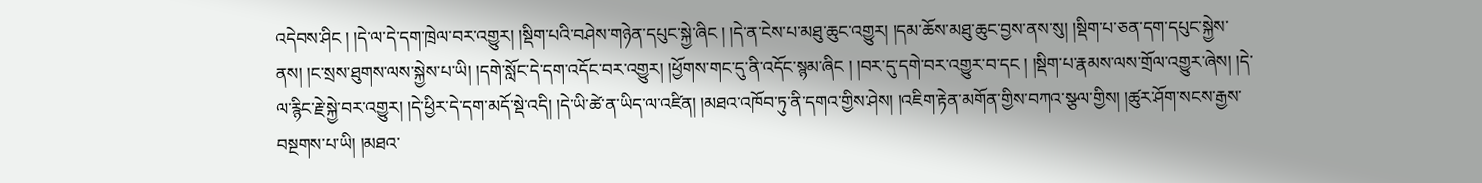འདེབས་ཤིང ། །དེ་ལ་དེ་དག་ཁྲེལ་བར་འགྱུར། །སྡིག་པའི་བཤེས་གཉེན་དཔུང་སྐྱེ་ཞིང ། །དེ་ན་ངེས་པ་མཐུ་ཆུང་འགྱུར། །དམ་ཆོས་མཐུ་ཆུང་བྱས་ནས་སུ། །སྡིག་པ་ཅན་དག་དཔུང་སྐྱེས་ནས། །ང་སྲས་ཐུགས་ལས་སྐྱེས་པ་ཡི། །དགེ་སློང་དེ་དག་འདོང་བར་འགྱུར། །ཕྱོགས་གང་དུ་ནི་འདོང་སྙམ་ཞིང ། །བར་དུ་དགེ་བར་འགྱུར་བ་དང ། །སྡིག་པ་རྣམས་ལས་གྲོལ་འགྱུར་ཞེས། །དེ་ལ་རྙིང་རྗེ་སྐྱེ་བར་འགྱུར། །དེ་ཕྱིར་དེ་དག་མདོ་སྡེ་འདི། །དེ་ཡི་ཚེ་ན་ཡིད་ལ་འཛིན། །མཐའ་འཁོབ་ཏུ་ནི་དགའ་གྱིས་ཤེས། །འཇིག་རྟེན་མགོན་གྱིས་བཀའ་སྩལ་གྱིས། །ཚུར་ཤོག་སངས་རྒྱས་བསྔགས་པ་ཡི། །མཐའ་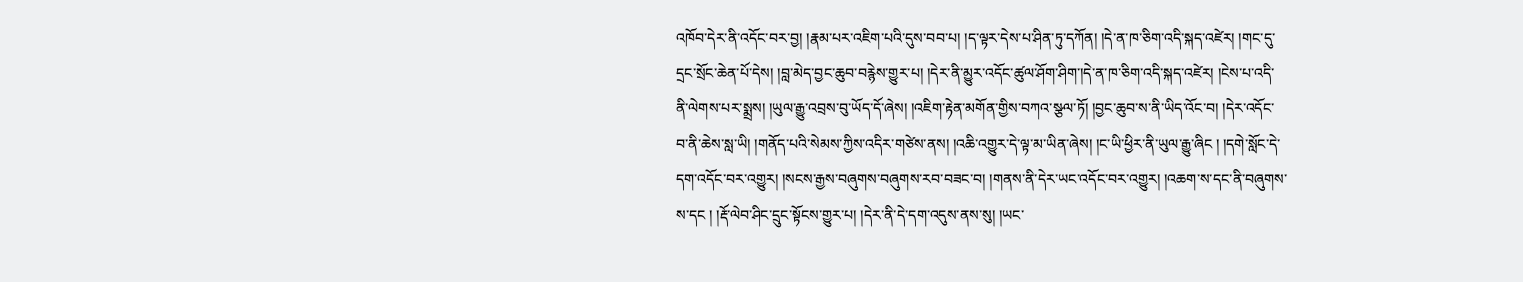འཁོབ་དེར་ནི་འདོང་བར་བྱ། །རྣམ་པར་འཇིག་པའི་དུས་བབ་པ། །ད་ལྟར་དེས་པ་ཤིན་ཏུ་དཀོན། །དེ་ན་ཁ་ཅིག་འདི་སྐད་འཛེར། །གང་དུ་དྲང་སྲོང་ཆེན་པོ་དེས། །བླ་མེད་བྱང་ཆུབ་བརྙེས་གྱུར་པ། །དེར་ནི་མྱུར་འདོང་ཚུལ་ཤོག་ཤིག་།དེ་ན་ཁ་ཅིག་འདི་སྐད་འཛེར། །ངེས་པ་འདི་ནི་ལེགས་པར་སྨྲས། །ཡུལ་རྒྱུ་འབྲས་བུ་ཡོད་དོ་ཞེས། །འཇིག་རྟེན་མགོན་གྱིས་བཀའ་སྩལ་ཏོ། །བྱང་ཆུབ་ས་ནི་ཡིད་འོང་བ། །དེར་འདོང་བ་ནི་ཆེས་སླ་ཡི། །གནོད་པའི་སེམས་ཀྱིས་འདིར་གཙེས་ནས། །འཆི་འགྱུར་དེ་ལྟ་མ་ཡིན་ཞེས། །ང་ཡི་ཕྱིར་ནི་ཡུལ་རྒྱུ་ཞིང ། །དགེ་སློང་དེ་དག་འདོང་བར་འགྱུར། །སངས་རྒྱས་བཞུགས་བཞུགས་རབ་བཟང་བ། །གནས་ནི་དེར་ཡང་འདོང་བར་འགྱུར། །འཆག་ས་དང་ནི་བཞུགས་ས་དང ། །རྡོ་ལེབ་ཤིང་དྲུང་སྟོངས་གྱུར་པ། །དེར་ནི་དེ་དག་འདུས་ནས་སུ། །ཡང་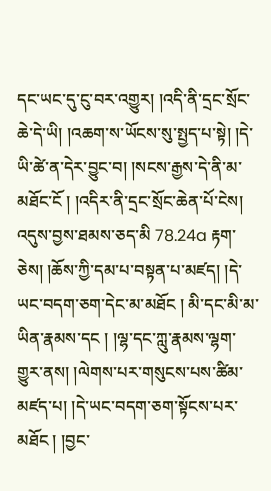དང་ཡང་དུ་ངུ་བར་འགྱུར། །འདི་ནི་དྲང་སྲོང་ཆེ་དེ་ཡི། །འཆག་ས་ཡོངས་སུ་སྤྱད་པ་སྟེ། །དེ་ཡི་ཚེ་ན་དེར་བྱུང་བ། །སངས་རྒྱས་དེ་ནི་མ་མཐོང་ངོ ། །འདིར་ནི་དྲང་སྲོང་ཆེན་པོ་ངེས། འདུས་བྱས་ཐམས་ཅད་མི 78.24a རྟག་ཅེས། །ཆོས་ཀྱི་དམ་པ་བསྟན་པ་མཛད། །དེ་ཡང་བདག་ཅག་དེང་མ་མཐོང ། མི་དང་མི་མ་ཡིན་རྣམས་དང ། །ལྷ་དང་ཀླུ་རྣམས་ལྷག་གྱུར་ནས། །ལེགས་པར་གསུངས་པས་ཚིམ་མཛད་པ། །དེ་ཡང་བདག་ཅག་སྟོངས་པར་མཐོང ། །བྱང་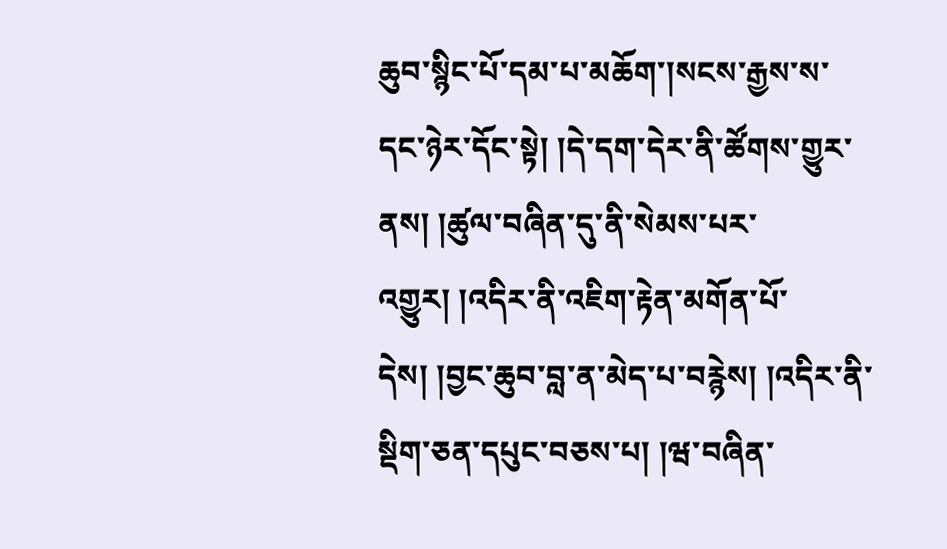ཆུབ་སྙིང་པོ་དམ་པ་མཆོག་།སངས་རྒྱས་ས་དང་ཉེར་དོང་སྟེ། །དེ་དག་དེར་ནི་ཚོགས་གྱུར་ནས། །ཚུལ་བཞིན་དུ་ནི་སེམས་པར་འགྱུར། །འདིར་ནི་འཇིག་རྟེན་མགོན་པོ་དེས། །བྱང་ཆུབ་བླ་ན་མེད་པ་བརྙེས། །འདིར་ནི་སྡིག་ཅན་དཔུང་བཅས་པ། །ཝ་བཞིན་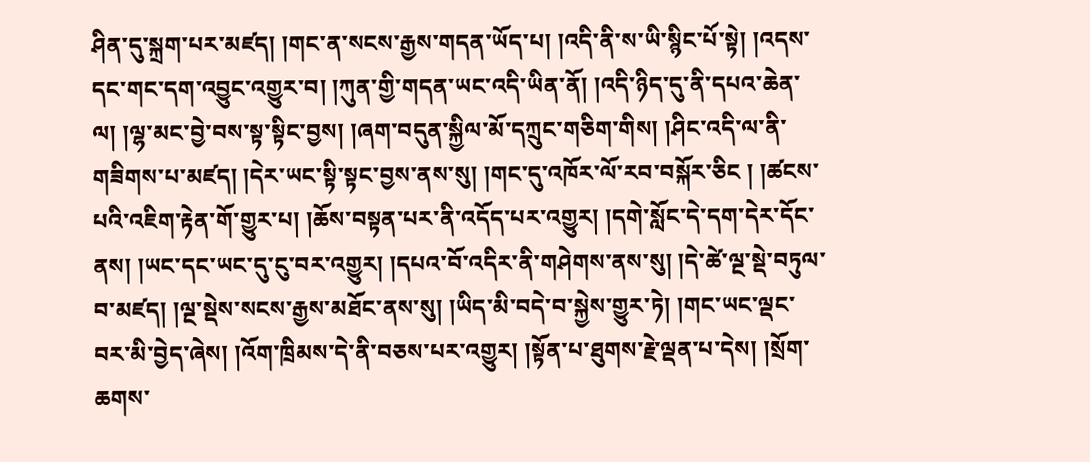ཤིན་དུ་སྐྲག་པར་མཛད། །གང་ན་སངས་རྒྱས་གདན་ཡོད་པ། །འདི་ནི་ས་ཡི་སྙིང་པོ་སྟེ། །འདས་དང་གང་དག་འབྱུང་འགྱུར་བ། །ཀུན་གྱི་གདན་ཡང་འདི་ཡིན་ནོ། །འདི་ཉིད་དུ་ནི་དཔའ་ཆེན་ལ། །ལྷ་མང་བྱེ་བས་སྟ་སྟིང་བྱས། །ཞག་བདུན་སྐྱིལ་མོ་དཀྲུང་གཅིག་གིས། །ཤིང་འདི་ལ་ནི་གཟིགས་པ་མཛད། །དེར་ཡང་སྟི་སྟང་བྱས་ནས་སུ། །གང་དུ་འཁོར་ལོ་རབ་བསྐོར་ཅིང ། །ཚངས་པའི་འཇིག་རྟེན་གོ་གྱུར་པ། །ཆོས་བསྟན་པར་ནི་འདོད་པར་འགྱུར། །དགེ་སློང་དེ་དག་དེར་དོང་ནས། །ཡང་དང་ཡང་དུ་ངུ་བར་འགྱུར། །དཔའ་བོ་འདིར་ནི་གཤེགས་ནས་སུ། །དེ་ཚེ་ལྔ་སྡེ་བཏུལ་བ་མཛད། །ལྔ་སྡེས་སངས་རྒྱས་མཐོང་ནས་སུ། །ཡིད་མི་བདེ་བ་སྐྱེས་གྱུར་ཏེ། །གང་ཡང་ལྡང་བར་མི་བྱེད་ཞེས། །འོག་ཁྲིམས་དེ་ནི་བཅས་པར་འགྱུར། །སྟོན་པ་ཐུགས་རྗེ་ལྡན་པ་དེས། །སྲོག་ཆགས་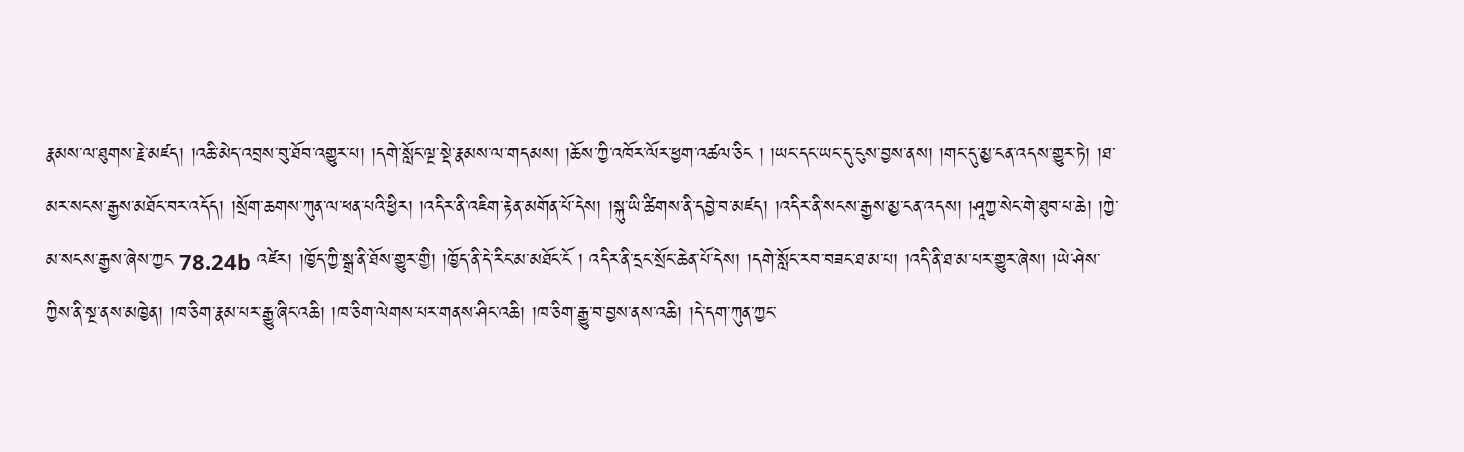རྣམས་ལ་ཐུགས་རྗེ་མཛད། །འཆི་མེད་འབྲས་བུ་ཐོབ་འགྱུར་པ། །དགེ་སློང་ལྔ་སྡེ་རྣམས་ལ་གདམས། །ཆོས་ཀྱི་འཁོར་ལོར་ཕྱག་འཚལ་ཅིང ། །ཡང་དང་ཡང་དུ་ངུས་བྱས་ནས། །གང་དུ་མྱ་ངན་འདས་གྱུར་ཏེ། །ཐ་མར་སངས་རྒྱས་མཐོང་བར་འདོད། །སྲོག་ཆགས་ཀུན་ལ་ཕན་པའི་ཕྱིར། །འདིར་ནི་འཇིག་རྟེན་མགོན་པོ་དེས། །སྐུ་ཡི་ཚིགས་ནི་དབྱེ་བ་མཛད། །འདིར་ནི་སངས་རྒྱས་མྱ་ངན་འདས། །ཤཱཀྱ་སེང་གེ་ཐུབ་པ་ཆེ། །ཀྱེ་མ་སངས་རྒྱས་ཞེས་ཀྱང 78.24b འཛེར། །ཁྱོད་ཀྱི་སྒྲ་ནི་ཐོས་གྱུར་གྱི། །ཁྱོད་ནི་དེ་རིང་མ་མཐོང་ངོ ། འདིར་ནི་དྲང་སྲོང་ཆེན་པོ་དེས། །དགེ་སློང་རབ་བཟང་ཐ་མ་པ། །འདི་ནི་ཐ་མ་པར་གྱུར་ཞེས། །ཡེ་ཤེས་ཀྱིས་ནི་སྔ་ནས་མཁྱེན། །ཁ་ཅིག་རྣམ་པར་རྒྱུ་ཞིང་འཆི། །ཁ་ཅིག་ལེགས་པར་གནས་ཤིང་འཆི། །ཁ་ཅིག་རྒྱུ་བ་བྱས་ནས་འཆི། །དེ་དག་ཀུན་ཀྱང་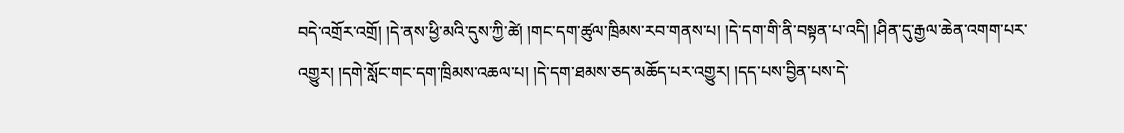བདེ་འགྲོར་འགྲོ། །དེ་ནས་ཕྱི་མའི་དུས་ཀྱི་ཚེ། །གང་དག་ཚུལ་ཁྲིམས་རབ་གནས་པ། །དེ་དག་གི་ནི་བསྟན་པ་འདི། །ཤིན་དུ་རྒྱལ་ཆེན་འགག་པར་འགྱུར། །དགེ་སློང་གང་དག་ཁྲིམས་འཆལ་པ། །དེ་དག་ཐམས་ཅད་མཆོད་པར་འགྱུར། །དད་པས་བྱིན་པས་དེ་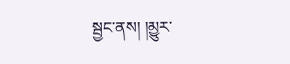སྦྱང་ནས། །མྱུར་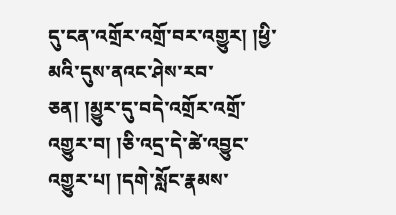དུ་ངན་འགྲོར་འགྲོ་བར་འགྱུར། །ཕྱི་མའི་དུས་ནའང་ཤེས་རབ་ཅན། །མྱུར་དུ་བདེ་འགྲོར་འགྲོ་འགྱུར་བ། །ཅི་འདྲ་དེ་ཚེ་འབྱུང་འགྱུར་པ། །དགེ་སློང་རྣམས་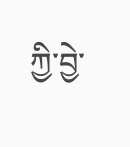ཀྱི་བྱེ་